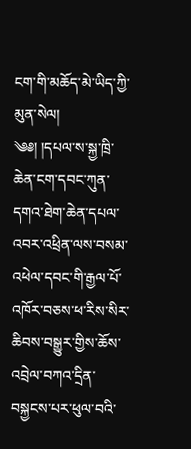ངག་གི་མཆོད་མེ་ཡིད་ཀྱི་མུན་སེལ།
༄༅། །དཔལ་ས་སྐྱ་ཁྲི་ཆེན་ངག་དབང་ཀུན་དགའ་ཐེག་ཆེན་དཔལ་འབར་འཕྲིན་ལས་བསམ་འཕེལ་དབང་གི་རྒྱལ་པོ་འཁོར་བཅས་ཕ་རིས་སིར་ཆིབས་བསྒྱུར་གྱིས་ཆོས་འབྲེལ་བཀའ་དྲིན་བསྐྱངས་པར་ཕུལ་བའི་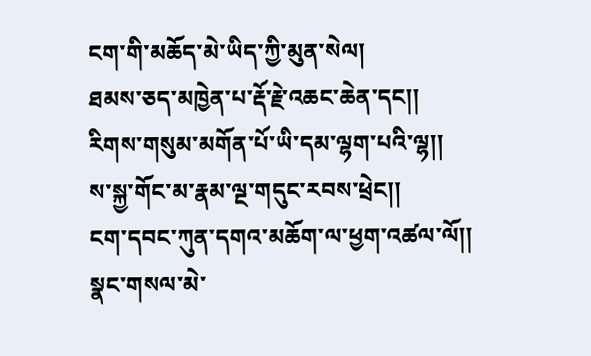ངག་གི་མཆོད་མེ་ཡིད་ཀྱི་མུན་སེལ།
ཐམས་ཅད་མཁྱེན་པ་རྡོ་རྗེ་འཆང་ཆེན་དང།།
རིགས་གསུམ་མགོན་པོ་ཡི་དམ་ལྷག་པའི་ལྷ།།
ས་སྐྱ་གོང་མ་རྣམ་ལྔ་གདུང་རབས་ཕྲེང།།
ངག་དབང་ཀུན་དགའ་མཆོག་ལ་ཕྱག་འཚལ་ལོ།།
སྣང་གསལ་མེ་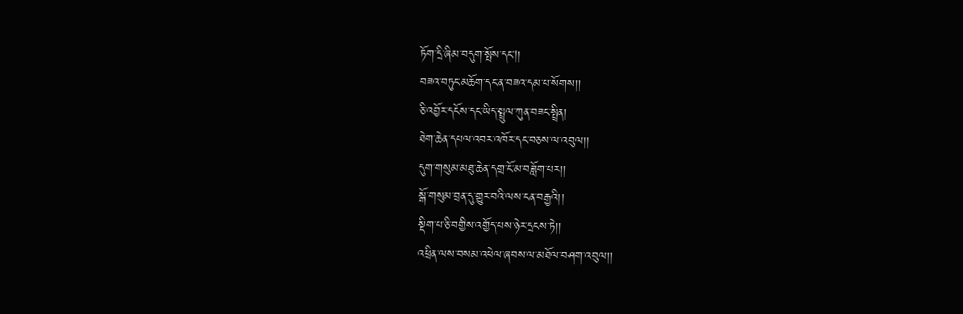ཏོག་དྲི་ཞིམ་བདུག་སྤོས་དང།།
བཟའ་བཏུང་མཆོག་དང་ན་བཟའ་དམ་པ་སོགས།།
ཅི་འབྱོར་དངོས་དང་ཡིད་སྤྲུལ་ཀུན་བཟང་སྤྲིན།
ཐེག་ཆེན་དཔལ་འབར་འཁོར་དང་བཅས་ལ་འབུལ།།
དུག་གསུམ་མཐུ་ཆེན་དགྲ་ངོ་མ་བཟློག་པར།།
སྒོ་གསུམ་བྲན་དུ་གྱུར་བའི་ལས་ངན་བརྒྱའི།།
སྡིག་པ་ཅི་བགྱིས་འགྱོད་པས་ཉེར་དྲངས་ཏེ།།
འཕྲིན་ལས་བསམ་འཕེལ་ཞབས་ལ་མཐོལ་བཤག་འབུལ།།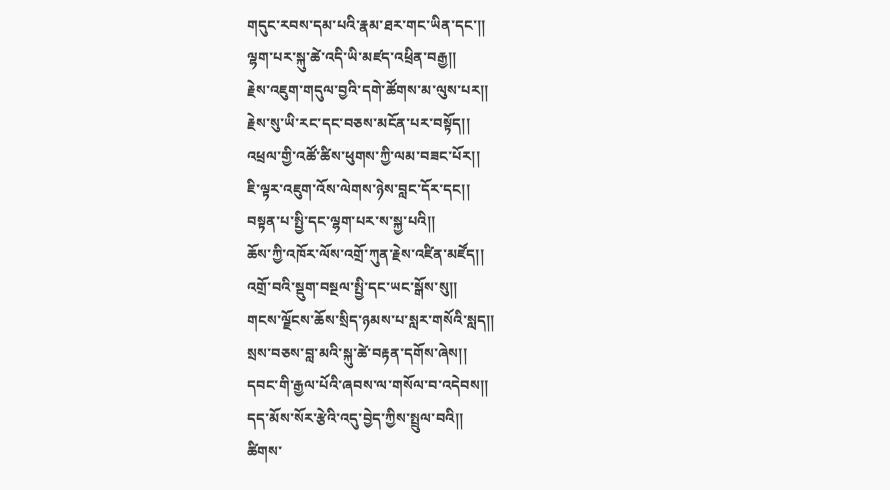གདུང་རབས་དམ་པའི་རྣམ་ཐར་གང་ཡིན་དང་།།
ལྷག་པར་སྐུ་ཚེ་འདི་ཡི་མཛད་འཕྲིན་བརྒྱ།།
རྗེས་འཇུག་གདུལ་བྱའི་དགེ་ཚོགས་མ་ལུས་པར།།
རྗེས་སུ་ཡི་རང་དང་བཅས་མངོན་པར་བསྟོད།།
འཕྲལ་གྱི་འཚོ་ཚིས་ཕུགས་ཀྱི་ལམ་བཟང་པོར།།
ཇི་ལྟར་འཇུག་འོས་ལེགས་ཉེས་བླང་དོར་དང།།
བསྟན་པ་སྤྱི་དང་ལྷག་པར་ས་སྐྱ་པའི།།
ཆོས་ཀྱི་འཁོར་ལོས་འགྲོ་ཀུན་རྗེས་འཛིན་མཛོད།།
འགྲོ་བའི་སྡུག་བསྔལ་སྤྱི་དང་ཡང་སྒོས་སུ།།
གངས་ལྗོངས་ཆོས་སྲིད་ཉམས་པ་སླར་གསོའི་སླད།།
སྲས་བཅས་བླ་མའི་སྐུ་ཚེ་བརྟན་དགོས་ཞེས།།
དབང་གི་རྒྱལ་པོའི་ཞབས་ལ་གསོལ་བ་འདེབས།།
དད་མོས་སོར་རྩེའི་འདུ་བྱེད་ཀྱིས་སྤྲུལ་བའི།།
ཚིགས་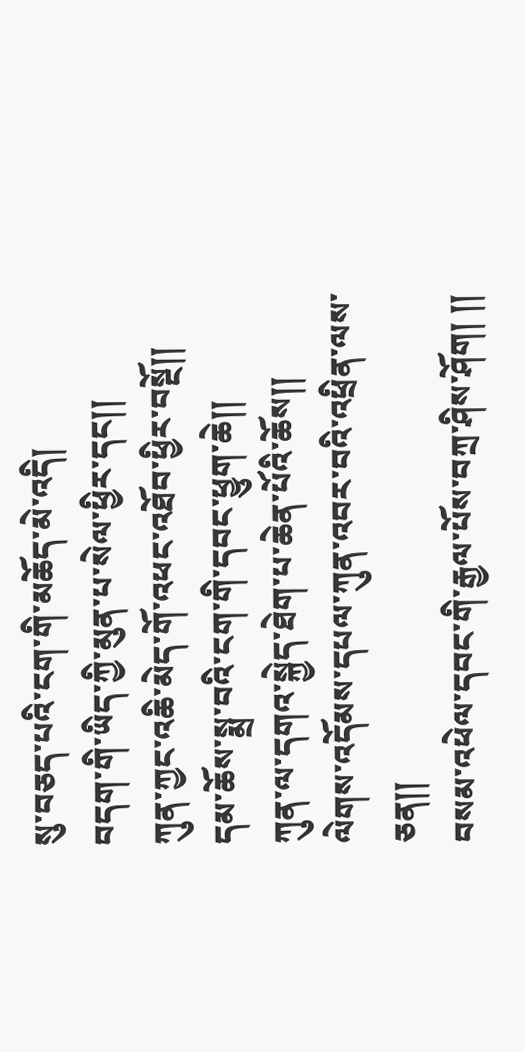སུ་བཅད་པའི་ངག་གི་མཆོད་མེ་འདི།
བདག་གི་ཡིད་ཀྱི་མུན་པ་སེལ་ཕྱིར་དང།།
ཀུན་ཀྱང་འཆི་མེད་གོ་འཕང་འཐོབ་ཕྱིར་བསྔོ།།
དམ་ཆོས་སྨྲ་བའི་ངག་གི་དབང་ཕྱུག་ཆེ།།
ཀུན་ལ་དགའ་སྐྱེད་ཐེག་པ་ཆེན་པོའི་ཆོས།།
ལེགས་འདོམས་དཔལ་ཀུན་འབར་བའི་འཕྲིན་ལས་ཅན།།
བསམ་འཕེལ་དབང་གི་རྒྱལ་པོས་བཀྲ་ཤིས་ཤོག། །།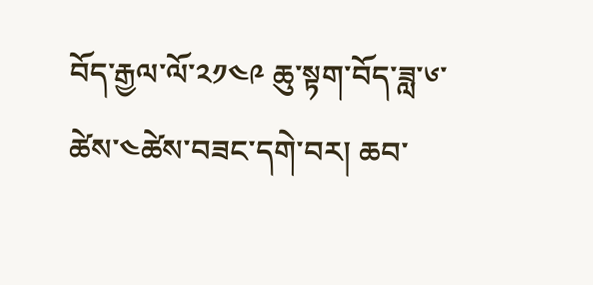བོད་རྒྱལ་ལོ་༢༡༤༩ ཆུ་སྟག་བོད་ཟླ་༦་ཚེས་༤ཚེས་བཟང་དགེ་བར། ཆབ་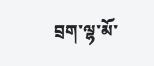བྲག་ལྷ་མོ་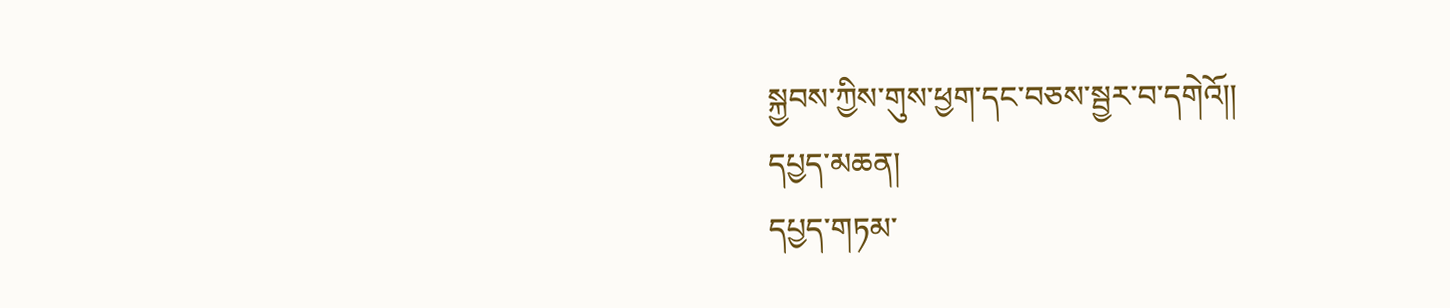སྐྱབས་ཀྱིས་གུས་ཕྱག་དང་བཅས་སྦྱར་བ་དགེའོ།།
དཔྱད་མཆན།
དཔྱད་གཏམ་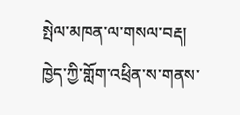སྤེལ་མཁན་ལ་གསལ་བརྡ།
ཁྱེད་ཀྱི་གློག་འཕྲིན་ས་གནས་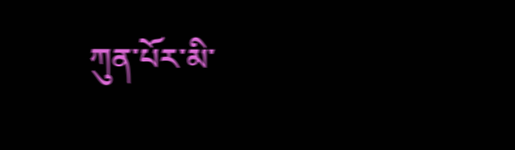ཀུན་པོར་མི་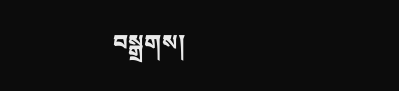བསྒྲགས།